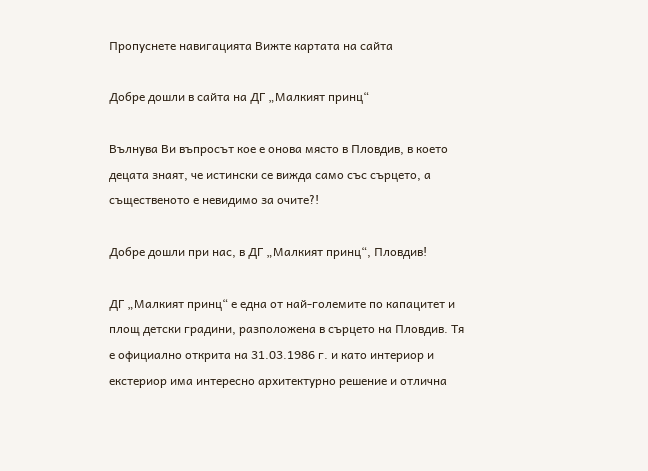Пропуснете навигацията Вижте картата на сайта

Добре дошли в сайта на ДГ „Малкият принц“

Вълнува Ви въпросът кое е онова място в Пловдив, в което децата знаят, че истински се вижда само със сърцето, а същественото е невидимо за очите?!

Добре дошли при нас, в ДГ „Малкият принц“, Пловдив!

ДГ „Малкият принц“ е една от най-големите по капацитет и площ детски градини, разположена в сърцето на Пловдив. Тя е официално открита на 31.03.1986 г. и като интериор и екстериор има интересно архитектурно решение и отлична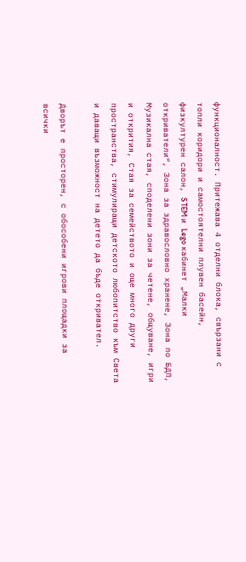функционалност. Притежава 4 отделни блока, свързани с топли коридори и самостоятелни плувен басейн, физкултурен салон, STEM и Lego кабинет „Малки откриватели“, Зона за здравословно хранене, Зона по БДП, Музикална стая, споделени зони за четене, общуване, игри и открития, Стая за семейството и още много други пространства, стимулиращи детското любопитство към Света и даващи възможност на детето да бъде откривател.

Дворът е просторен, с обособени игрови площадки за всички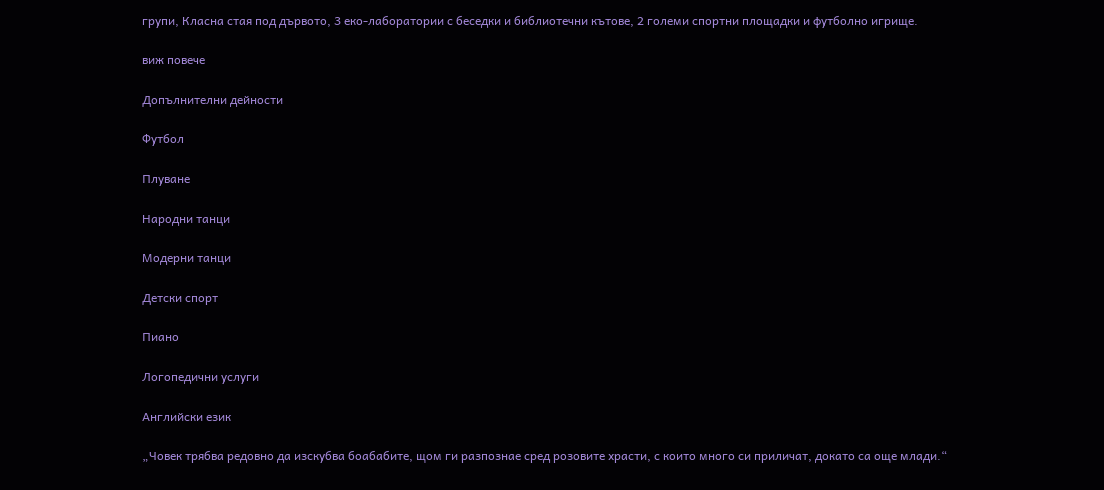групи, Класна стая под дървото, 3 еко-лаборатории с беседки и библиотечни кътове, 2 големи спортни площадки и футболно игрище.

виж повече

Допълнителни дейности

Футбол

Плуване

Народни танци

Модерни танци

Детски спорт

Пиано

Логопедични услуги

Английски език

„Човек трябва редовно да изскубва боабабите, щом ги разпознае сред розовите храсти, с които много си приличат, докато са още млади.“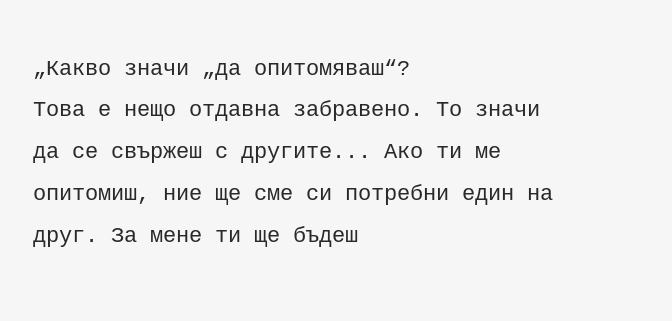„Какво значи „да опитомяваш“?
Това е нещо отдавна забравено. То значи да се свържеш с другите... Ако ти ме опитомиш, ние ще сме си потребни един на друг. За мене ти ще бъдеш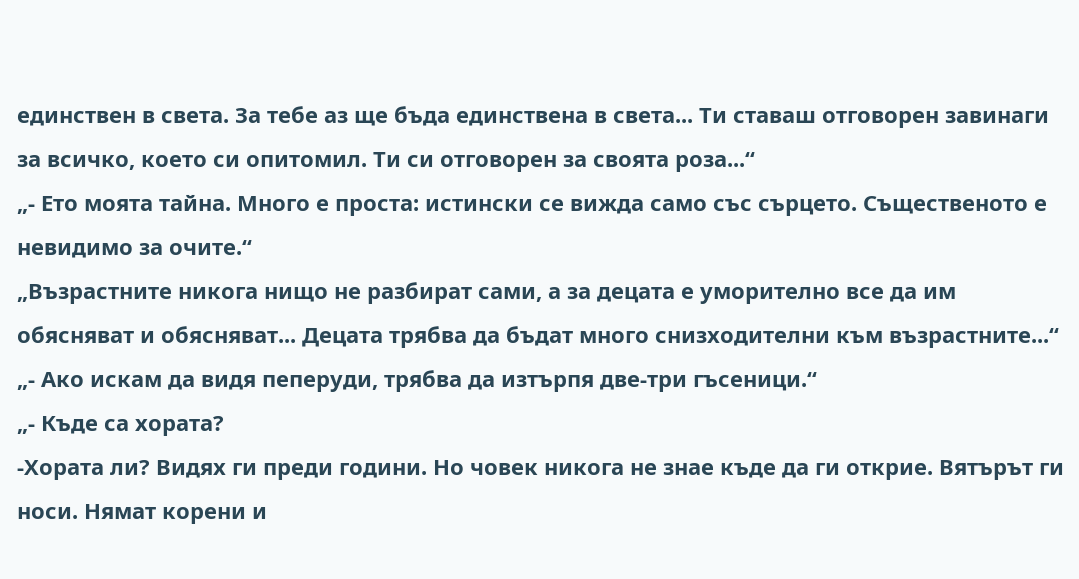единствен в света. За тебе аз ще бъда единствена в света... Ти ставаш отговорен завинаги за всичко, което си опитомил. Ти си отговорен за своята роза...“
„- Ето моята тайна. Много е проста: истински се вижда само със сърцето. Същественото е невидимо за очите.“
„Възрастните никога нищо не разбират сами, а за децата е уморително все да им обясняват и обясняват... Децата трябва да бъдат много снизходителни към възрастните...“
„- Ако искам да видя пеперуди, трябва да изтърпя две-три гъсеници.“
„- Къде са хората?
-Хората ли? Видях ги преди години. Но човек никога не знае къде да ги открие. Вятърът ги носи. Нямат корени и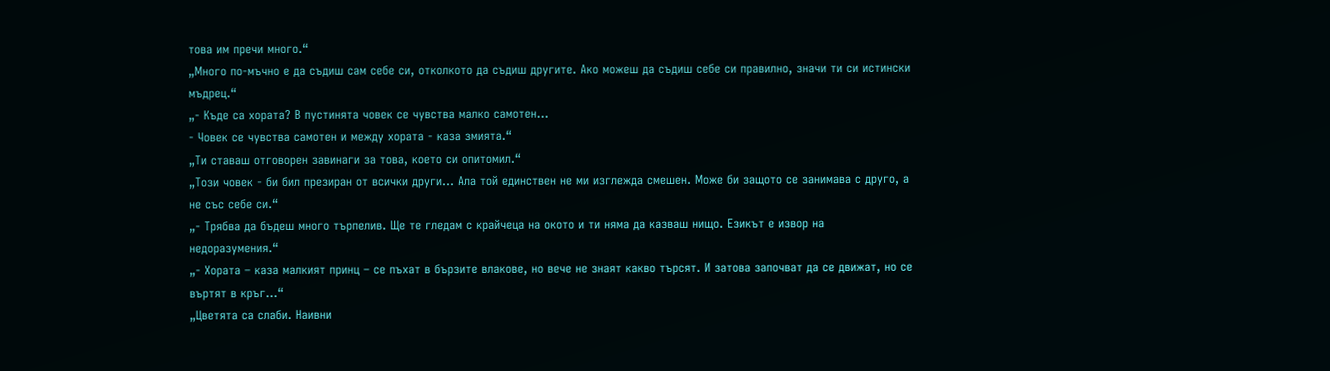това им пречи много.“
„Много по-мъчно е да съдиш сам себе си, отколкото да съдиш другите. Ако можеш да съдиш себе си правилно, значи ти си истински мъдрец.“
„- Къде са хората? В пустинята човек се чувства малко самотен...
- Човек се чувства самотен и между хората - каза змията.“
„Ти ставаш отговорен завинаги за това, което си опитомил.“
„Този човек - би бил презиран от всички други... Ала той единствен не ми изглежда смешен. Може би защото се занимава с друго, а не със себе си.“
„- Трябва да бъдеш много търпелив. Ще те гледам с крайчеца на окото и ти няма да казваш нищо. Езикът е извор на недоразумения.“
„- Хората – каза малкият принц – се пъхат в бързите влакове, но вече не знаят какво търсят. И затова започват да се движат, но се въртят в кръг...“
„Цветята са слаби. Наивни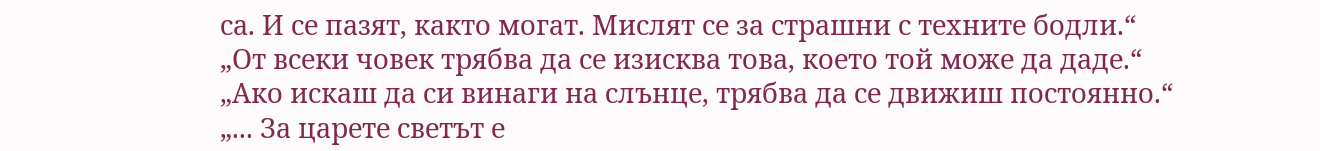са. И се пазят, както могат. Мислят се за страшни с техните бодли.“
„От всеки човек трябва да се изисква това, което той може да даде.“
„Ако искаш да си винаги на слънце, трябва да се движиш постоянно.“
„... За царете светът е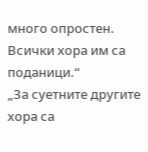много опростен. Всички хора им са поданици.“
„За суетните другите хора са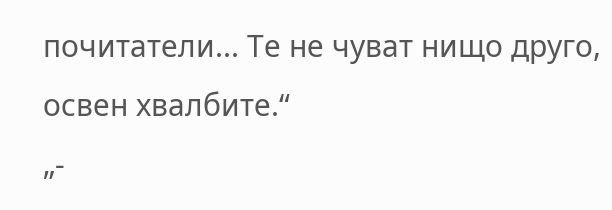почитатели... Те не чуват нищо друго, освен хвалбите.“
„-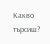Какво търсиш?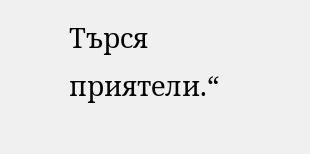Търся приятели.“